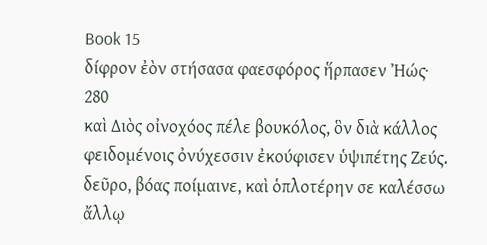Book 15
δίφρον ἐὸν στήσασα φαεσφόρος ἥρπασεν Ἠώς·
280
καὶ Διὸς οἰνοχόος πέλε βουκόλος, ὃν διὰ κάλλος
φειδομένοις ὀνύχεσσιν ἐκούφισεν ὑψιπέτης Ζεύς.
δεῦρο, βόας ποίμαινε, καὶ ὁπλοτέρην σε καλέσσω
ἄλλῳ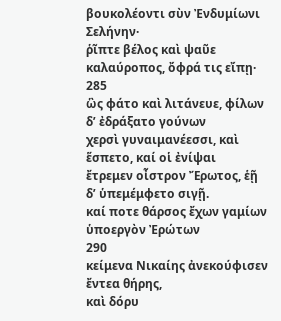βουκολέοντι σὺν Ἐνδυμίωνι Σελήνην·
ῥῖπτε βέλος καὶ ψαῦε καλαύροπος, ὄφρά τις εἴπῃ·
285
ὣς φάτο καὶ λιτάνευε, φίλων δʼ ἐδράξατο γούνων
χερσὶ γυναιμανέεσσι, καὶ ἕσπετο, καί οἱ ἐνίψαι
ἔτρεμεν οἶστρον Ἔρωτος, ἑῇ δʼ ὑπεμέμφετο σιγῇ.
καί ποτε θάρσος ἔχων γαμίων ὑποεργὸν Ἐρώτων
290
κείμενα Νικαίης ἀνεκούφισεν ἔντεα θήρης,
καὶ δόρυ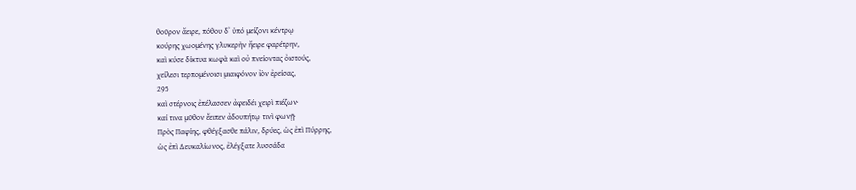θοῦρον ἄειρε, πόθου δʼ ὑπό μείζονι κέντρῳ
κούρης χωομένης γλυκερὴν ἤειρε φαρέτρην,
καὶ κύσε δίκτυα κωφὰ καὶ οὐ πνείοντας ὀιστούς,
χείλεσι τερπομένοισι μιαιφόνον ἰὸν ἐρείσας,
295
καὶ στέρνοις ἐπέλασσεν ἀφειδέι χειρὶ πιέζων·
καί τινα μῦθον ἔειπεν ἀδουπήτῳ τινὶ φωνῇ·
Πρὸς Παφίης, φθέγξασθε πάλιν, δρύες, ὡς ἐπὶ Πύρρης,
ὡς ἐπὶ Δευκαλίωνος, ἐλέγξατε λυσσάδα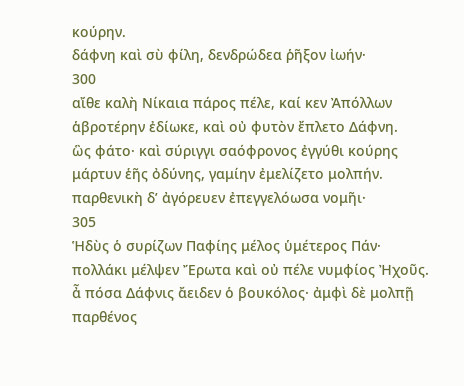κούρην.
δάφνη καὶ σὺ φίλη, δενδρώδεα ῥῆξον ἰωήν·
300
αἴθε καλὴ Νίκαια πάρος πέλε, καί κεν Ἀπόλλων
ἁβροτέρην ἐδίωκε, καὶ οὐ φυτὸν ἔπλετο Δάφνη.
ὣς φάτο· καὶ σύριγγι σαόφρονος ἐγγύθι κούρης
μάρτυν ἑῆς ὀδύνης, γαμίην ἐμελίζετο μολπήν.
παρθενικὴ δʼ ἀγόρευεν ἐπεγγελόωσα νομῆι·
305
Ἡδὺς ὁ συρίζων Παφίης μέλος ὑμέτερος Πάν·
πολλάκι μέλψεν Ἔρωτα καὶ οὐ πέλε νυμφίος Ἠχοῦς.
ἆ πόσα Δάφνις ἄειδεν ὁ βουκόλος· ἀμφὶ δὲ μολπῇ
παρθένος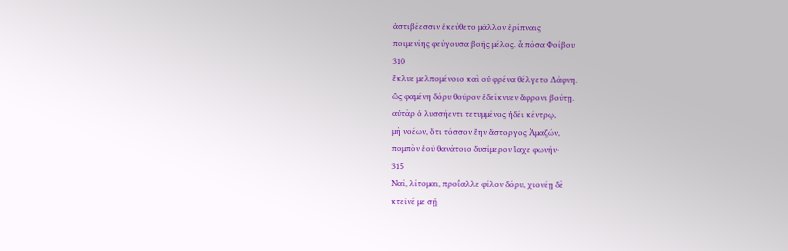ἀστιβέεσσιν ἐκεύθετο μᾶλλον ἐρίπναις
ποιμενίης φεύγουσα βοῆς μέλος. ἆ πόσα Φοίβου
310
ἔκλυε μελπομένοιο καὶ οὐ φρένα θέλγετο Δάφνη.
ὣς φαμένη δόρυ θοῦρον ἐδείκνυεν ἄφρονι βούτῃ.
αὐτὰρ ὁ λυσσήεντι τετυμμένος ἡδέι κέντρῳ,
μὴ νοέων, ὅτι τόσσον ἔην ἄστοργος Ἀμαζών,
πομπὸν ἑοῦ θανάτοιο δυσίμερον ἴαχε φωνήν·
315
Ναί, λίτομαι, προΐαλλε φίλον δόρυ, χιονέῃ δὲ
κτεῖνέ με σῇ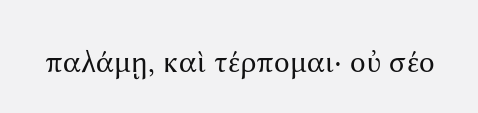παλάμῃ, καὶ τέρπομαι· οὐ σέο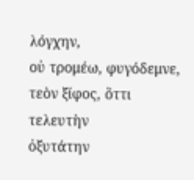λόγχην,
οὐ τρομέω, φυγόδεμνε, τεὸν ξίφος, ὅττι τελευτὴν
ὀξυτάτην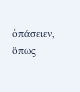ὀπάσειεν, ὅπως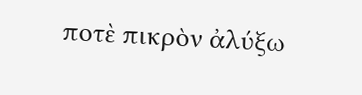ποτὲ πικρὸν ἀλύξω